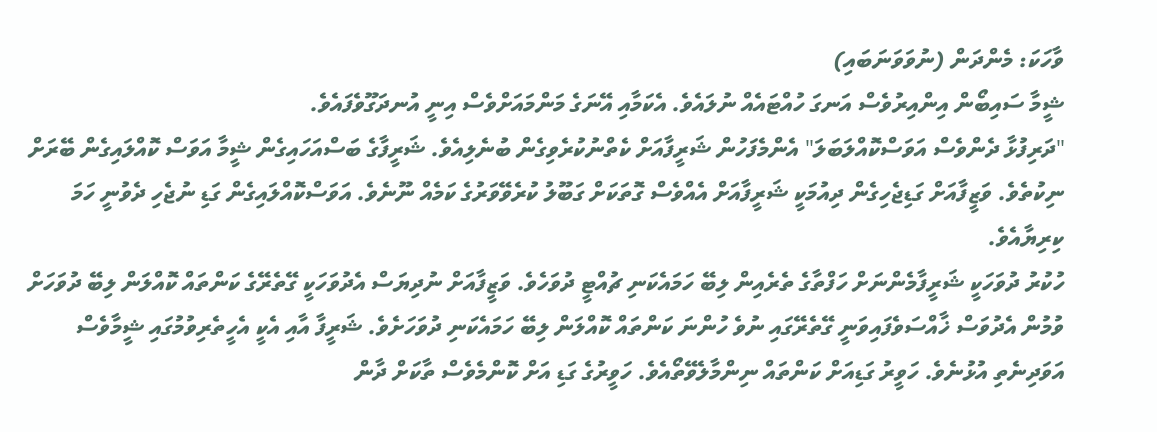ވާހަކަ: މެންދަން (ނުވަވަނަބައި)
ޝީމާ ސައިބޯން އިންއިރުވެސް އަނގަ ހުއްޓައެއް ނުލައެވެ. އެކަމާއި އޭނަގެ މަންމައަށްވެސް އިނީ އުނދަގޫވެފައެވެ.
"ދަރިފުޅާ ދެންވެސް އަވަސްކޮއްލަބަލަ" އެންމެފަހުން ޝަރީފާއަށް ކެތްނުކުރެވިގެން ބުނެލިއެވެ. ޝަރީފާގެ ބަސްއަހައިގެން ޝީމާ އަވަސް ކޮއްލައިގެން ބޭރަށް ނިކުތެވެ. ވަޒީފާއަށް ގަޑިޖެހިގެން ދިއުމަކީ ޝަރީފާއަށް އެއްވެސް ގޮތަކަށް ގަބޫލު ކުރެވޭވަރުގެ ކަމެއް ނޫނެވެ. އަވަސްކޮއްލައިގެން ގަޑި ނުޖެހި ދެވުނީ ހަމަ ކިރިޔާއެވެ.
ހުކުރު ދުވަހަކީ ޝަރީފާމެންނަށް ހަފްތާގެ ތެރެއިން ލިބޭ ހަމައެކަނި ޗުއްޓީ ދުވަހެވެ. ވަޒީފާއަށް ނުދިޔަސް އެދުވަހަކީ ގޭތެރޭގެ ކަންތައް ކޮއްލަން ލިބޭ ދުވަހަށް ވުމުން އެދުވަސް ޚާއްސަވެފައިވަނީ ގޭތެރޭގައި ނުވެ ހުންނަ ކަންތައް ކޮއްލަން ލިބޭ ހަމައެކަނި ދުވަހަށެވެ. ޝަރީފާ އާއި އެކީ އެހީތެރިވުމުގައި ޝީމާވެސް އަވަދިނެތި އުޅުނެވެ. ހަވީރު ގަޑިއަށް ކަންތައް ނިންމާލެވޭތޯއެވެ. ހަވީރުގެ ގަޑި އަށް ކޮންމެވެސް ތާކަށް ދާން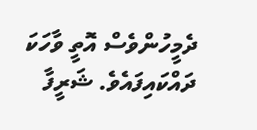ދެމީހުންވެސް އޮތީ ވާހަކަ ދައްކައިފައެވެ. ޝަރީފާ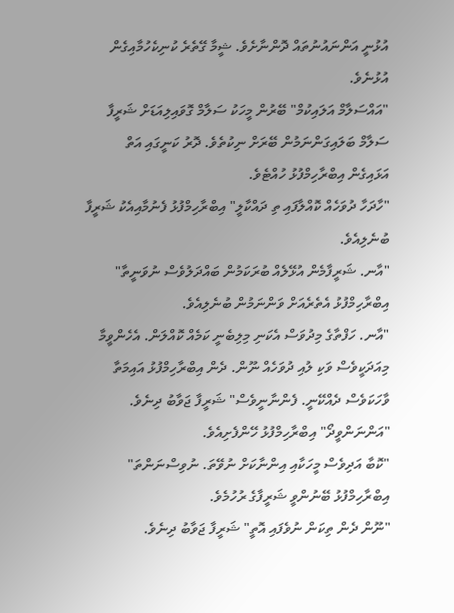އުޅުނީ އަންނައުނުތައް ދޮންނާށެވެ. ޝީމާ ގޭތެރެ ކުނިކެހުމާއިގެން އުޅުނެވެ.
"އައްސަލާމް އަލައިކުމް" ބޭރުން މީހަކު ސަލާމް ގޮވައިލިއަޑަށް ޝަރީފާ ސަލާމް ބަލައިގަންނަމުން ބޭރަށް ނިކުތެވެ. ދޮރު ކަނީގައި އަތް އަޅައިގެން އިބްރާހިމްފުޅު ހުއްޓެވެ.
"ހާދަހާ ދުވަހެއް ކޮއްލާފައި ތި ދައްކާލީ" އިބްރާހިމްފުޅު ފެނުމާއިއެކު ޝަރީފާ ބުނެލިއެވެ.
"އާނ. ޝަރީފާމެން އުޅޭލެއް ބުރަކަމުން ބައްދަލުވެސް ނުވަނީތާ" އިބްރާހިމްފުޅު އެތެރެއަށް ވަންނަމުން ބުނެލިއެވެ.
"އާނ. ހަފްތާގެ މިދުވަސް އެކަނި މިލިބެނީ ކަމެއް ކޮއްލަން. އެހެންވީމާ މިއަދަކީވެސް ވަކި ލުއި ދުވަހެއް ނޫން. ދެން އިބްރާހިމްފުޅު އައިމަތާ ވާހަކަވެސް ދެއްކޭނީ. ފެންނާނީވެސް" ޝަރީފާ ޖަވާބު ދިނެވެ.
"އަންނަންވީދޯ" އިބްރާހިމްފުޅު ހޭންފެށިއެވެ.
"ކޮބާ އަދިވެސް މީހަކާއި އިންނާކަށް ނުވޭތަ. ނުވިސްނަންތަ" އިބްރާހިމްފުޅު ބޭނުންވީ ޝަރީފާގެ ރުހުމެވެ.
"ނޫން ދެން ތިކަން ނުވެފައި އޮތީ" ޝަރީފާ ޖަވާބު ދިނެވެ.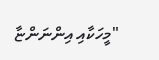"މީހަކާއި އިންނަންޏާ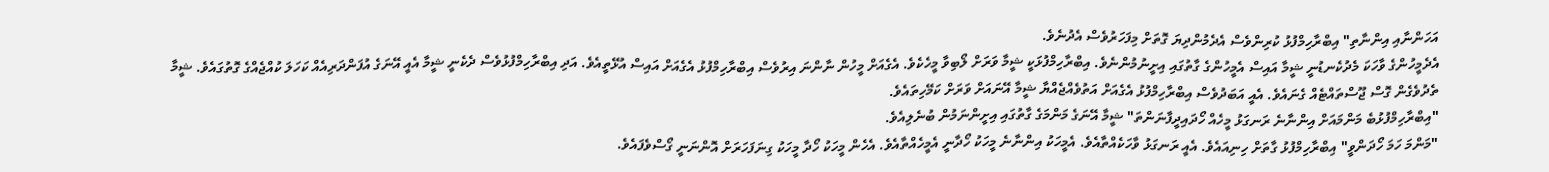އަހަންނާއި އިންނާތި" އިބްރާހިމްފުޅު ކުރިންވެސް އެދެމުންދިޔަ ގޮތަށް މިފަހަރުވެސް އެދުނެވެ.
އެދެމީހުންގެ ވާހަކަ މެދުކެނޑުނީ ޝީމާ އައިސް އެމީހުންގެ ގާތުގައި އިށީނުމުންނެވެ. އިބްރާހިމްފުޅަކީ ޝީމާ ވަރަށް ލޯބިވާ މީހެކެވެ. އެގެއަށް މީހުން ނާންނަ އިރުވެސް އިބްރާހިމްފުޅު އެގެއަށް އައިސް އުޅޭތީއެވެ. އަދި އިބްރާހިމްފުޅުވެސް ދެކެނީ ޝީމާ އެއީ އޭނަގެ އުފަންދަރިއެއް ކަހަލަ ކުއްޖެއްގެ ގޮތުގައެވެ. ޝީމާ ތެދުވެގެން ގޮސް ޖޫސްތައްޓެއް ގެނައެވެ. އެއީ އަބަދުވެސް އިބްރާހިމްފުޅު އެގެއަށް އަތުވެއްޖެއްޔާ ޝީމާ އޭނައަށް ވަރަށް ކަމޭހިތައެވެ.
"އިބްރާހިމްފުޅުބެ މަންމައަށް އިންނާނެ ރަނގަޅު މީހެއް ހޯދައިދީފާނަންތަ" ޝީމާ އޭނަގެ މަންމަގެ ގާތުގައި އިށީންނަމުން ބުނެލިއެވެ.
"މަންމަ ހަމަ ހޯދަންވީ" އިބްރާހިމްފުޅު ގާތަށް ހިނިއައެވެ. އެއީ ރަނގަޅު ވާހަކެއްތާއެވެ. އެމީހަކު އިންނާނެ މީހަކު ހޯދާނީ އެމީހެއްތާއެވެ. އެހެން މީހަކު ހޯދާ މީހަކު ގިނަފަހަރަށް އޮންނަނީ ގޯސްވެފައެވެ.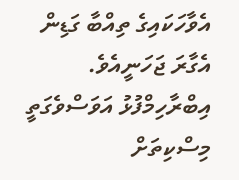އެވާހަކައިގެ ތިއްބާ ގަޑިން އެގާރަ ޖަހަނީއެވެ. އިބްރާހިމްފުޅު އަވަސްވެގަތީ މިސްކިތަށް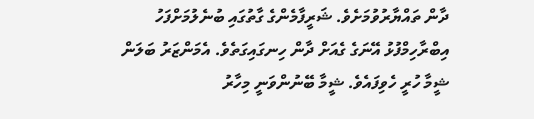ދާން ތައްޔާރުވުމަށެވެ. ޝަރީފާމެންގެ ގާތުގައި ބުނެލުމަށްފަހު އިބްރާހިމްފުޅު އޭނަގެ ގެއަށް ދާން ހިނގައިގަތެވެ. އެމަންޒަރު ބަލަން ޝީމާ ހުރީ ހެވިފައެވެ. ޝީމާ ބޭނުންވަނީ މިހާރު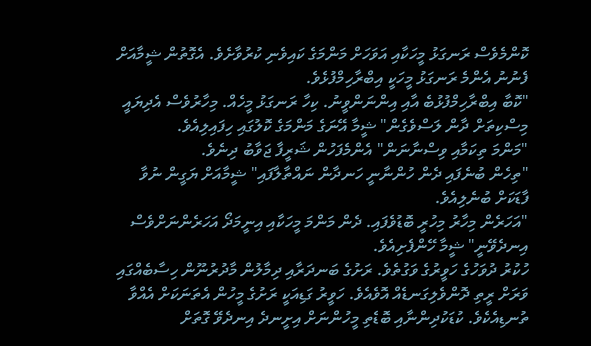ކޮންމެވެސް ރަނގަޅު މީހަކާއި އަވަހަށް މަންމަގެ ކައިވެނި ކުރުވާށެވެ. އެގޮތުން ޝީމާއަށް ފެނުނު އެންމެ ރަނގަޅު މީހަކީ އިބްރާހިމްފުޅެވެ.
"ކޮބާ އިބްރާހިމްފުޅުބެ އާއި އިންނަންވީނު. ކިހާ ރަނގަޅު މީހެއް. މިހާރުވެސް އެދިޔައީ މިސްކިތަށް ދާން ލަސްވެގެން" ޝީމާ އޭނަގެ މަންމަގެ ކޮލުގައި ހިފައިލިއެވެ.
"މަންމަ ތިކަމާއި ވިސްނާނަން" އެންމެފަހުން ޝަރީފާ ޖަވާބު ދިނެވެ.
"ތިހެން ބުނެފައި ދެން ހުންނާނީ ހަނދާން ނައްތާލާފައި" ޝީމާއަށް ޔަގީން ނުވާ ފާޑަކަށް ބުނެލިއެވެ.
"އަހަރެން މިހާރު މިހުރީ ބޮޑުވެފައި. ދެން މަންމަ މީހަކާއި އިނީމަދޯ އަހަރެންނަށްވެސް އިނދެވޭނީ" ޝީމާ ހޭންފެށިއެވެ.
ހުކުރު ދުވަހުގެ ހަވީރުގެ ވަގުތެވެ. ރަށުގެ ބަނދަރާއި ދިމާލުން މާދުރުނޫން ހިސާބެއްގައި ވަރަށް ރީތި ދޮންވެލިގަނޑެއް އޮވެއެވެ. ހަވީރު ގަޑިއަކީ ރަށުގެ މީހުން އެތަނަކަށް އެއްވާ ތުނޑިއެކެވެ. ކުޑަކުދިންނާއި ބޮޑެތި މީހުންނަށް އިށީނދެ އިނދެވޭ ގޮތަށް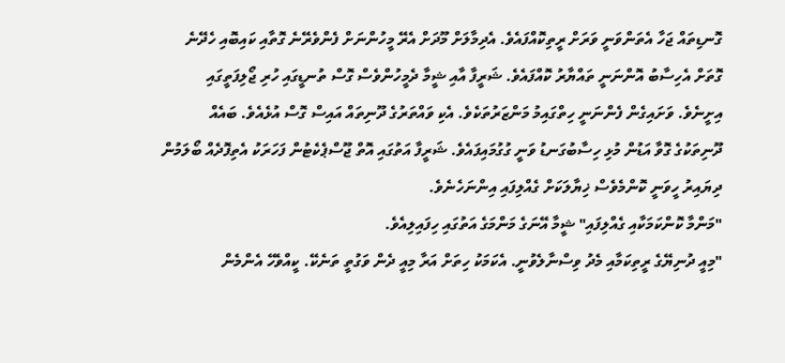ގޮނޑިތައް ޖަހާ އެތަންވަނީ ވަރަށް ރީތިކޮއްފައެވެ. އެދިމާލަށް މޫދަށް އެރޭ މީހުންނަށް ފެންވެރޭނެ ގޮތާއި ކައިބޮއި ހެދޭނެ ގޮތަށް އެހިސާބު އޮންނަނީ ތައްޔާރު ކޮއްފައެވެ. ޝަރީފާ އާއި ޝީމާ ދެމީހުންވެސް ގޮސް ތުނޑީގައި ހުރި ޖޯލިފަތީގައި އިށީނެވެ. ވަށައިގެން ފެންނަނީ ހިތްގައިމު މަންޒަރުތަކެވެ. އެކި ވައްތަރުގެ ދޫނިތައް އައިސް ގޮސް އުޅެއެވެ. ބައެއް ދޫނިތަކުގެ ގޮވާ އަޑުން މުޅި ހިސާބުގަނޑު ވަނީ ގުގުމައިފައެވެ. ޝަރީފާ އަތުގައި އޮތް ޖޫސްޕެކެޓުން ފަހަރަކު އެތިފޮދެއް ބޯލަމުން ދިޔައިރު ހީވަނީ ކޮންމެވެސް ޚިޔާލަކަށް ގެއްލިފައި އިންނަހެނެވެ.
"މަންމާ ކޮންކަމަކާއި ގެއްލިފައި" ޝީމާ އޭނަގެ މަންމަގެ އަތުގައި ހިފައިލިއެވެ.
"މިއީ ދުނިޔޭގެ ރީތިކަމާއި މެދު ވިސްނާލެވުނީ. އެކަމަކު ހިތަށް އަރާ މިއީ ދެން ވަގުތީ ތަނެކޭ. ކީއްވެހޭ އެންމެން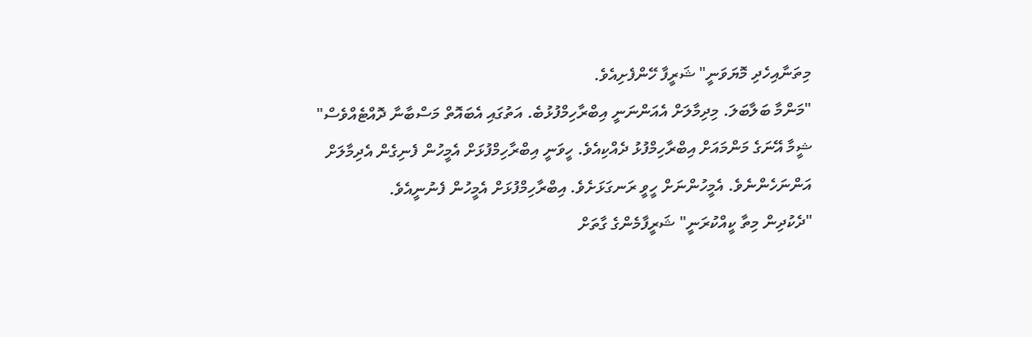މިތަނާއިހެދި މޮޔަވަނީ" ޝަރީފާ ހޭންފެށިއެވެ.
"މަންމާ ބަލާބަލަ. މިދިމާލަށް އެއަންނަނީ އިބްރާހިމްފުޅުބެ. އަތުގައި އެބައޮތް މަސްބާނާ ދޮއްޓެއްވެސް" ޝީމާ އޭނަގެ މަންމައަށް އިބްރާހިމްފުޅު ދެއްކިއެވެ. ހީވަނީ އިބްރާހިމްފުޅަށް އެމީހުން ފެނިގެން އެދިމާލަށް އަންނަހެންނެވެ. އެމީހުންނަށް ހީވީ ރަނގަޅަށެވެ. އިބްރާހިމްފުޅަށް އެމީހުން ފެނުނީއެވެ.
"ދެކުދިން މިތާ ކީއްކުރަނީ" ޝަރީފާމެންގެ ގާތަށް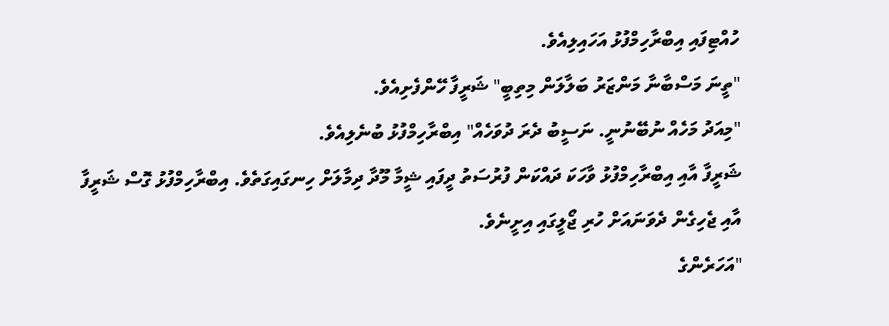ހުއްޓިފައި އިބްރާހިމްފުޅު އަހައިލިއެވެ.
"ތީނަ މަސްބާނާ މަންޒަރު ބަލާލަން މިތިބީ" ޝަރީފާ ހޭންފެށިއެވެ.
"މިއަދު މަހެއް ނުބޭނުނީ. ނަސީބު ދެރަ ދުވަހެއް" އިބްރާހިމްފުޅު ބުނެލިއެވެ.
ޝަރީފާ އާއި އިބްރާހިމްފުޅު ވާހަކަ ދައްކަން ފުރުސަތު ދީފައި ޝީމާ މޫދާ ދިމާލަށް ހިނގައިގަތެވެ. އިބްރާހިމްފުޅު ގޮސް ޝަރީފާ އާއި ޖެހިގެން ދެވަނައަށް ހުރި ޖޯލީގައި އިށީނެވެ.
"އަހަރެންގެ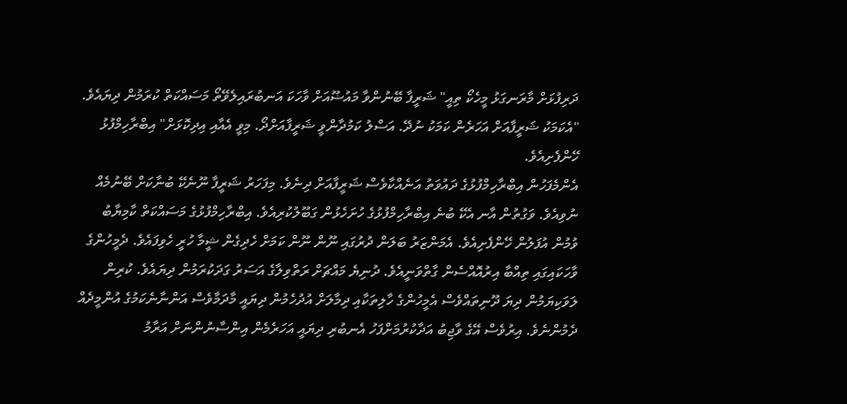ދަރިފުޅަށް މާރަނގަޅު މީހެކޯ ތިއީ" ޝަރީފާ ބޭނުންވާ މައުޟޫއަށް ވާހަކަ އަނބުރައިލެވޭތޯ މަސައްކަތް ކުރަމުން ދިޔައެވެ.
"އެކަމަކު ޝަރީފާއަށް އަހަރެން ކަމަކު ނުދޭ. އަސްލު ކަމުދާންވީ ޝަރީފާއަށްދޯ. މިވީ އެއާއި އިދިކޮޅަށް" އިބްރާހިމްފުޅު ހޭންފެށިއެވެ.
އެންމެފަހުން އިބްރާހިމްފުޅުގެ ދައުވަތު އަނެއްކާވެސް ޝަރީފާއަށް ދިނެވެ. މިފަހަރު ޝަރީފާ ނޫނެކޭ ބުނާކަށް ބޭނުމެއް ނުވިއެވެ. ވަގުތުން އާނ އެކޭ ބުނެ އިބްރާހިމްފުޅުގެ ހުށަހެޅުން ގަބޫލުކުރިއެވެ. އިބްރާހިމްފުޅުގެ މަސައްކަތް ކާމިޔާބު ވުމުން އުފަލުން ހޭންފެށިއެވެ. އެމަންޒަރު ބަލަން ދުރުގައި ނޫން ނޫން ކަމަށް ހެދިގެން ޝީމާ ހުރީ ހެވިފައެވެ. ދެމީހުންގެ ވާހަކައިގައި ތިއްބާ އިރުއޮއްސެން ގާތްވަނީއެވެ. ދުނިޔެ މައްޗަށް ރަތްވިލާގެ އަސަރު ގަދަކުރަމުން ދިޔައެވެ. ކުރިން ލަވަކިޔަމުން ދިޔަ ދޫނިތައްވެސް އެމީހުންގެ ހާލިތަކާއި ދިމާލަށް އުދުހެމުން ދިޔައީ މާދަމާވެސް އަންނާނެކަމުގެ އުންމީދެއް ދެމުންނެވެ. އިރުވެސް އޭގެ ވާޖިބު އަދާކުރުމަށްފަހު އެނބުރި ދިޔައީ އަހަރެމެން އިންސާނުންނަށް އަރާމު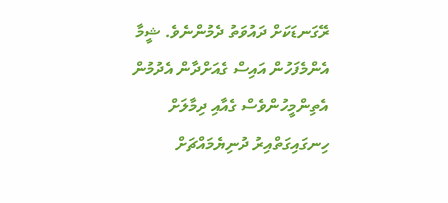ރޭގަނޑަކަށް ދައުވަތު ދެމުންނެވެ. ޝީމާ އެންމެފަހުން އައިސް ގެއަށްދާން އެދުމުން އެތިންމީހުންވެސް ގެއާއި ދިމާލަށް ހިނގައިގަތްއިރު ދުނިޔެމައްޗަށް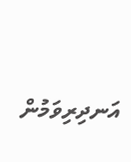އަނދިރިވަމުން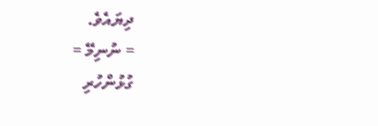ދިޔައެވެ.
= ނުނިމޭ =
ގުޅުންހުރި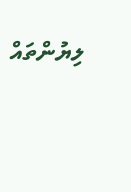ލިޔުންތައް